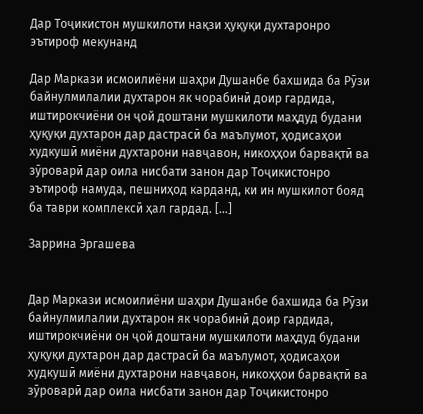Дар Тоҷикистон мушкилоти нақзи ҳуқуқи духтаронро эътироф мекунанд

Дар Маркази исмоилиёни шаҳри Душанбе бахшида ба Рӯзи байнулмилалии духтарон як чорабинӣ доир гардида, иштирокчиёни он ҷой доштани мушкилоти маҳдуд будани ҳуқуқи духтарон дар дастрасӣ ба маълумот, ҳодисаҳои худкушӣ миёни духтарони навҷавон, никоҳҳои барвақтӣ ва зӯроварӣ дар оила нисбати занон дар Тоҷикистонро эътироф намуда, пешниҳод карданд, ки ин мушкилот бояд ба таври комплексӣ ҳал гардад. […]

Заррина Эргашева


Дар Маркази исмоилиёни шаҳри Душанбе бахшида ба Рӯзи байнулмилалии духтарон як чорабинӣ доир гардида, иштирокчиёни он ҷой доштани мушкилоти маҳдуд будани ҳуқуқи духтарон дар дастрасӣ ба маълумот, ҳодисаҳои худкушӣ миёни духтарони навҷавон, никоҳҳои барвақтӣ ва зӯроварӣ дар оила нисбати занон дар Тоҷикистонро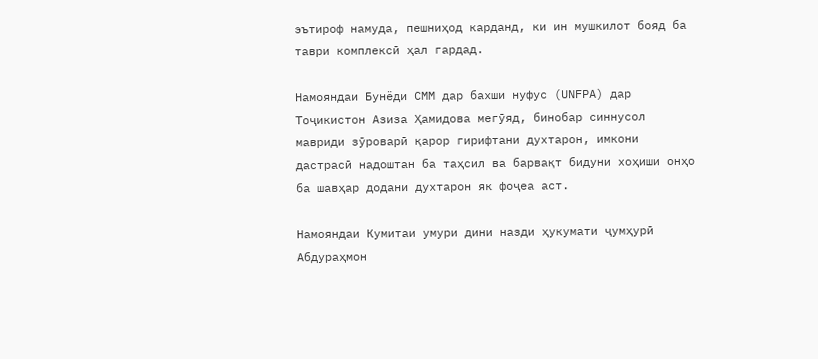эътироф намуда, пешниҳод карданд, ки ин мушкилот бояд ба таври комплексӣ ҳал гардад.

Намояндаи Бунёди СММ дар бахши нуфус (UNFPA) дар Тоҷикистон Азиза Ҳамидова мегӯяд, бинобар синнусол мавриди зӯроварӣ қарор гирифтани духтарон, имкони дастрасӣ надоштан ба таҳсил ва барвақт бидуни хоҳиши онҳо ба шавҳар додани духтарон як фоҷеа аст.

Намояндаи Кумитаи умури дини назди ҳукумати ҷумҳурӣ Абдураҳмон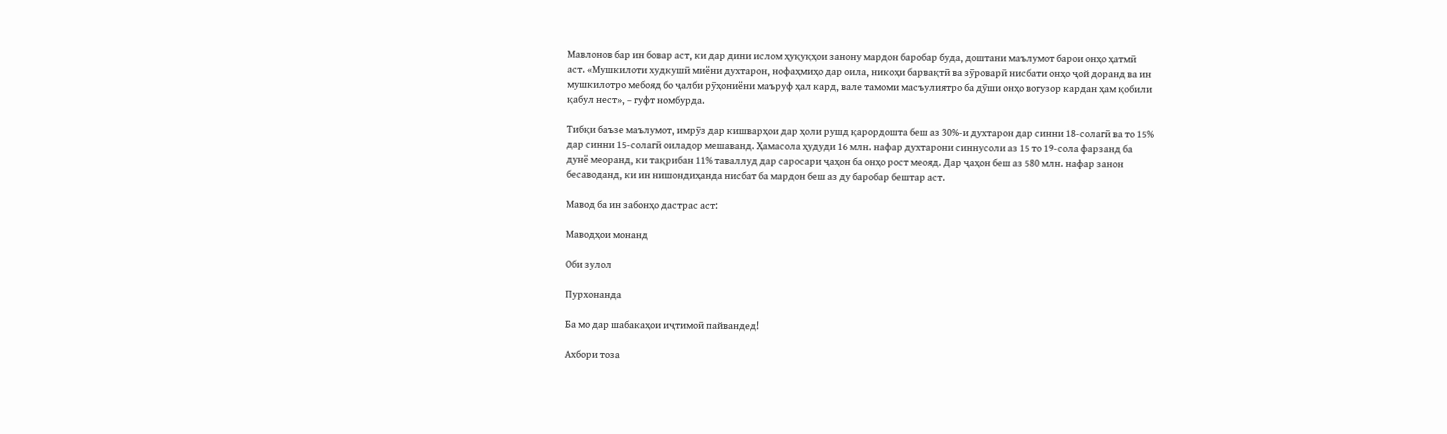Мавлонов бар ин бовар аст, ки дар дини ислом ҳуқуқҳои занону мардон баробар буда, доштани маълумот барои онҳо ҳатмӣ аст. «Мушкилоти худкушӣ миёни духтарон, нофаҳмиҳо дар оила, никоҳи барвақтӣ ва зӯроварӣ нисбати онҳо ҷой доранд ва ин мушкилотро мебояд бо ҷалби рӯҳониёни маъруф ҳал кард, вале тамоми масъулиятро ба дӯши онҳо вогузор кардан ҳам қобили қабул нест», – гуфт номбурда.

Тибқи баъзе маълумот, имрӯз дар кишварҳои дар ҳоли рушд қарордошта беш аз 30%-и духтарон дар синни 18-солагӣ ва то 15% дар синни 15-солагӣ оиладор мешаванд. Ҳамасола ҳудуди 16 млн. нафар духтарони синнусоли аз 15 то 19-сола фарзанд ба дунё меоранд, ки тақрибан 11% таваллуд дар саросари ҷаҳон ба онҳо рост меояд. Дар ҷаҳон беш аз 580 млн. нафар занон бесаводанд, ки ин нишондиҳанда нисбат ба мардон беш аз ду баробар бештар аст.

Мавод ба ин забонҳо дастрас аст:

Маводҳои монанд

Оби зулол

Пурхонанда

Ба мо дар шабакаҳои иҷтимоӣ пайвандед!

Ахбори тоза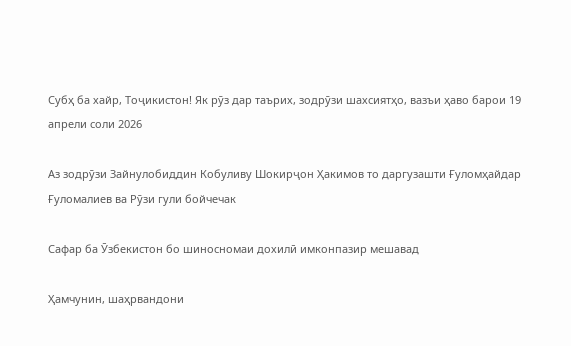Субҳ ба хайр, Тоҷикистон! Як рӯз дар таърих, зодрӯзи шахсиятҳо, вазъи ҳаво барои 19 апрели соли 2026

Аз зодрӯзи Зайнулобиддин Кобуливу Шокирҷон Ҳакимов то даргузашти Ғуломҳайдар Ғуломалиев ва Рӯзи гули бойчечак

Сафар ба Ӯзбекистон бо шиносномаи дохилӣ имконпазир мешавад

Ҳамчунин, шаҳрвандони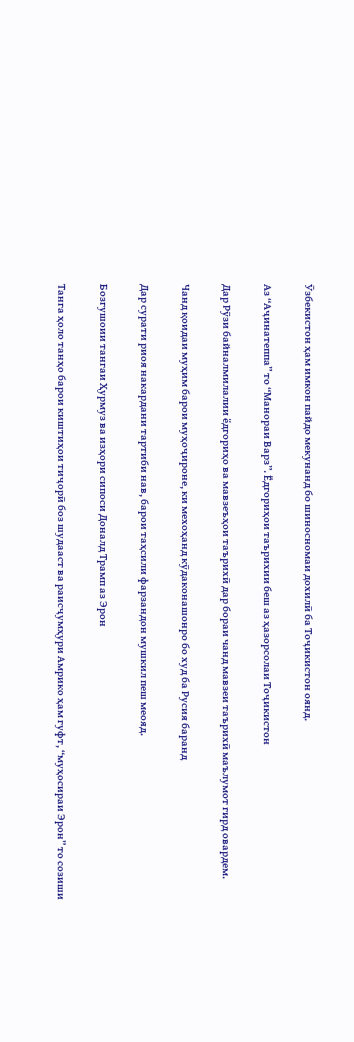Ӯзбекистон ҳам имкон пайдо мекунанд бо шиносномаи дохилӣ ба Тоҷикистон оянд.

Аз “Аҷинатеппа” то “Манораи Варз”. Ёдгориҳои таърихии беш аз ҳазорсолаи Тоҷикистон

Дар Рӯзи байналмилалии ёдгориҳо ва мавзеъҳои таърихӣ дар бораи чанд мавзеи таърихӣ маълумот гирд овардем.

Чанд қоидаи муҳим барои муҳоҷироне, ки мехоҳанд кӯдаконашонро бо худ ба Русия баранд

Дар сурати риоя накардани тартиби нав, барои таҳсили фарзандон мушкил пеш меояд.

Бозгушоии тангаи Ҳурмуз ва изҳори сипоси Доналд Трамп аз Эрон

Танга ҳоло танҳо барои киштиҳои тиҷорӣ боз шудааст ва раисҷумҳури Амрико ҳам гуфт, “муҳосираи Эрон” то созиши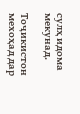сулҳ идома мекунад.

Тоҷикистон мехоҳад дар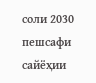соли 2030 пешсафи сайёҳии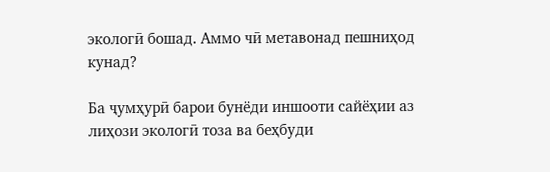экологӣ бошад. Аммо чӣ метавонад пешниҳод кунад?

Ба ҷумҳурӣ барои бунёди иншооти сайёҳии аз лиҳози экологӣ тоза ва беҳбуди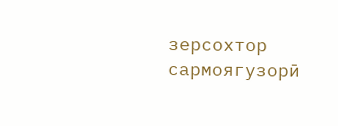зерсохтор сармоягузорӣ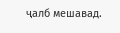ҷалб мешавад.